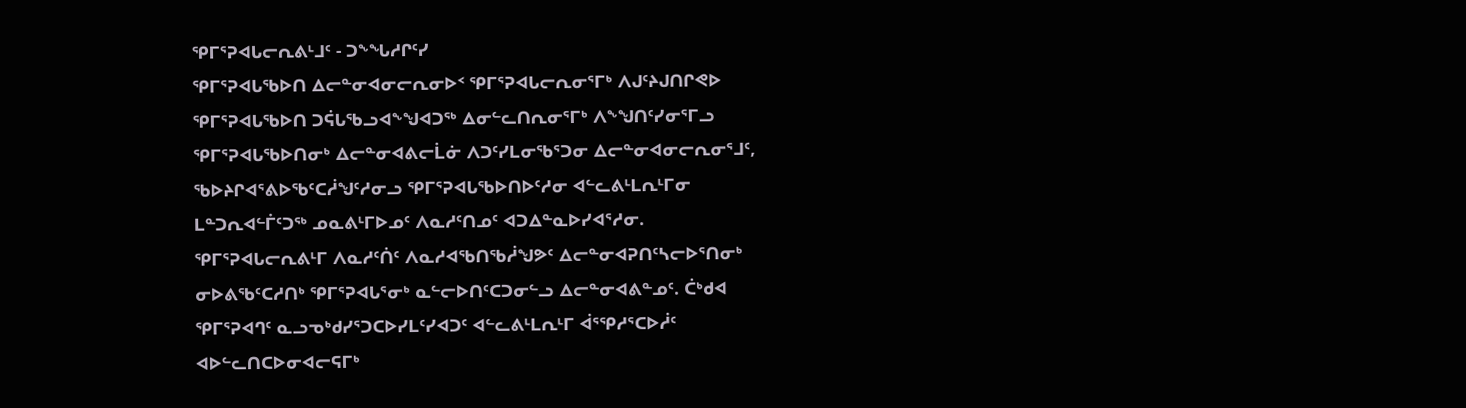ᕿᒥᕐᕈᐊᒐᓕᕆᕕᒻᒧᑦ - ᑐᖕᖓᓱᒋᑦᓯ
ᕿᒥᕐᕈᐊᒐᖃᐅᑎ ᐃᓕᓐᓂᐊᓂᓕᕆᓂᐅᑉ ᕿᒥᕐᕈᐊᒐᓕᕆᓂᕐᒥᒃ ᐱᒍᑦᔨᒍᑎᒋᕙᐅ
ᕿᒥᕐᕈᐊᒐᖃᐅᑎ ᑐᕌᒐᖃᓗᐊᖕᖑᐊᑐᖅ ᐃᓂᓪᓚᑎᕆᓂᕐᒥᒃ ᐱᖕᖑᑎᑦᓯᓂᕐᒥᓗ ᕿᒥᕐᕈᐊᒐᖃᐅᑎᓂᒃ ᐃᓕᓐᓂᐊᕕᓕᒫᓃ ᐱᑐᑦᓯᒪᓂᖃᕐᑐᓂ ᐃᓕᓐᓂᐊᓂᓕᕆᓂᕐᒧᑦ, ᖃᐅᔨᒋᐊᕐᕕᐅᖃᑦᑕᓲᖑᑦᓱᓂᓗ ᕿᒥᕐᕈᐊᒐᖃᐅᑎᐅᑦᓱᓂ ᐊᓪᓚᕕᒻᒪᕆᒻᒥᓂ ᒪᓐᑐᕆᐊᓪᒦᑦᑐᖅ ᓄᓇᕕᒻᒥᐅᓄᑦ ᐱᓇᓱᑦᑎᓄᑦ ᐊᑐᐃᓐᓇᐅᓯᐊᕐᓱᓂ.
ᕿᒥᕐᕈᐊᒐᓕᕆᕕᒻᒥ ᐱᓇᓱᑦᑏᑦ ᐱᓇᓱᐊᖃᑎᖃᓲᖑᕗᑦ ᐃᓕᓐᓂᐊᕈᑎᑦᓴᓕᐅᕐᑎᓂᒃ ᓂᐅᕕᖃᑦᑕᓱᑎᒃ ᕿᒥᕐᕈᐊᒐᕐᓂᒃ ᓇᓪᓕᐅᑎᑦᑕᑐᓂᓪᓗ ᐃᓕᓐᓂᐊᕕᓐᓄᑦ. ᑖᒃᑯᐊ ᕿᒥᕐᕈᐊᒉᑦ ᓇᓗᓀᒃᑯᓯᕐᑐᑕᐅᓯᒪᑦᓯᐊᑐᑦ ᐊᓪᓚᕕᒻᒪᕆᒻᒥ ᐋᕐᕿᓱᕐᑕᐅᓲᑦ ᐊᐅᓪᓚᑎᑕᐅᓂᐊᓕᕋᒥᒃ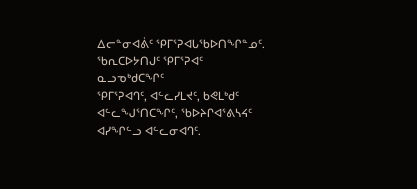ᐃᓕᓐᓂᐊᕖᑦ ᕿᒥᕐᕈᐊᒐᖃᐅᑎᖏᓐᓄᑦ.
ᖃᕆᑕᐅᔭᑎᒍᑦ ᕿᒥᕐᕈᐊᑦ ᓇᓗᓀᒃᑯᑕᖏᑦ
ᕿᒥᕐᕈᐊᒉᑦ, ᐊᓪᓚᓯᒪᔪᑦ, ᑲᕙᒪᒃᑯᑦ ᐊᓪᓚᖑᕐᑎᑕᖏᑦ, ᖃᐅᔨᒋᐊᕐᕕᓴᔦᑦ ᐊᓯᖏᓪᓗ ᐊᓪᓚᓂᐊᒉᑦ.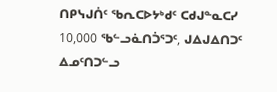ᑎᑭᓭᒍᑏᑦ ᖃᕆᑕᐅᔭᒃᑯᑦ ᑕᑯᒍᓐᓇᑕᓯ
10,000 ᖃᓪᓗᓈᑎᑑᕐᑐᑦ, ᒍᐃᒍᐃᑎᑐᑦ ᐃᓄᑦᑎᑐᓪᓗ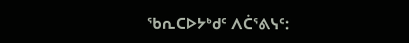ᖃᕆᑕᐅᔭᒃᑯᑦ ᐱᑖᕐᕕᓭᑦ: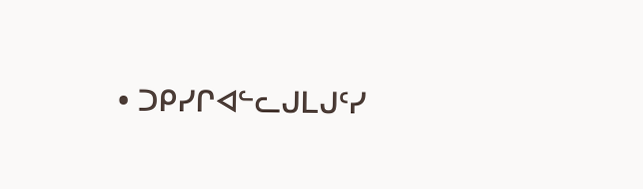• ᑐᑭᓯᒋᐊᓪᓚᒍᒪᒍᑦᓯ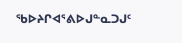ᖃᐅᔨᒋᐊᕐᕕᐅᒍᓐᓇᑐᒍᑦ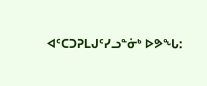ᐊᑦᑕᑐᕈᒪᒍᑦᓯᓗᓐᓃᒃ ᐅᕗᖓ: